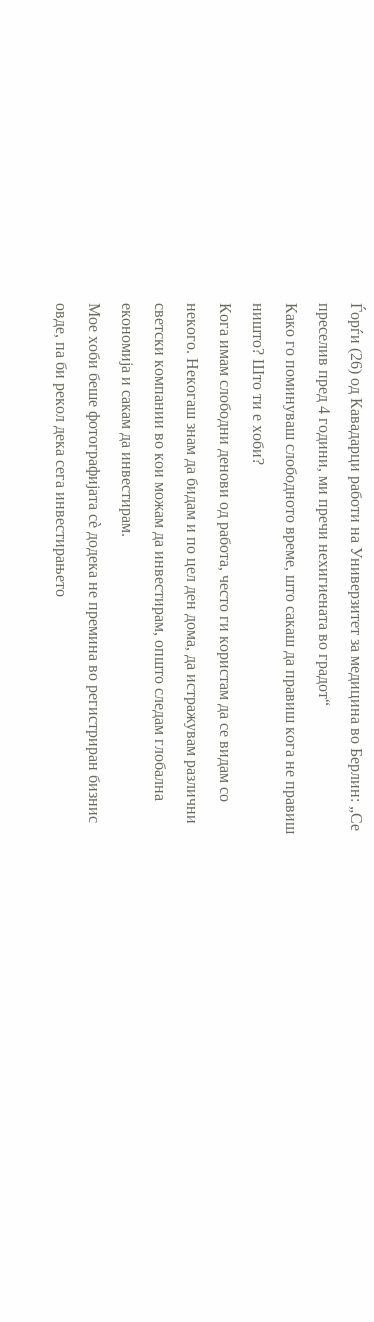Ѓорѓи (26) од Кавадарци работи на Универзитет за медицина во Берлин: „Се преселив пред 4 години, ми пречи нехигиената во градот“
Како го поминуваш слободното време, што сакаш да правиш кога не правиш ништо? Што ти е хоби?
Кога имам слободни денови од работа, често ги користам да се видам со некого. Некогаш знам да бидам и по цел ден дома, да истражувам различни светски компании во кои можам да инвестирам, општо следам глобална економија и сакам да инвестирам.
Мое хоби беше фотографијата сè додека не премина во регистриран бизнис овде, па би рекол дека сега инвестирањето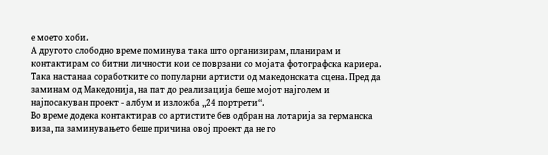е моето хоби.
А другото слободно време поминува така што организирам, планирам и контактирам со битни личности кои се поврзани со мојата фотографска кариера.
Така настанаа соработките со популарни артисти од македонската сцена. Пред да заминам од Македонија, на пат до реализација беше мојот најголем и најпосакуван проект - албум и изложба „24 портрети“.
Во време додека контактирав со артистите бев одбран на лотарија за германска виза, па заминувањето беше причина овој проект да не го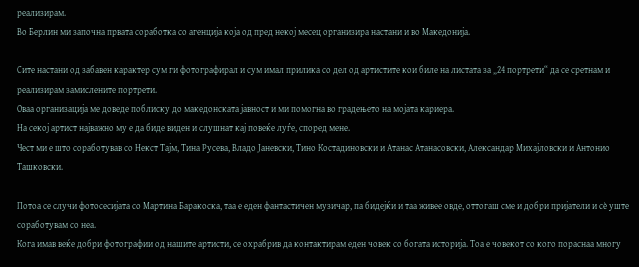реализирам.
Во Берлин ми започна првата соработка со агенција која од пред некој месец организира настани и во Македонија.

Сите настани од забавен карактер сум ги фотографирал и сум имал прилика со дел од артистите кои биле на листата за „24 портрети“ да се сретнам и реализирам замислените портрети.
Оваа организација ме доведе поблиску до македонската јавност и ми помогна во градењето на мојата кариера.
На секој артист најважно му е да биде виден и слушнат кај повеќе луѓе, според мене.
Чест ми е што соработував со Некст Тајм, Тина Русева, Владо Јаневски, Тино Костадиновски и Атанас Атанасовски, Александар Михајловски и Антонио Ташковски.

Потоа се случи фотосесијата со Мартина Баракоска, таа е еден фантастичен музичар, па бидејќи и таа живее овде, оттогаш сме и добри пријатели и сè уште соработувам со неа.
Кога имав веќе добри фотографии од нашите артисти, се охрабрив да контактирам еден човек со богата историја. Тоа е човекот со кого пораснаа многу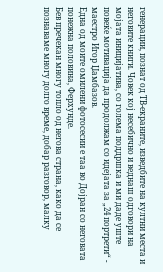генерации, познат од ТВ-екраните, изведбите на култни места и неговите книги. Човек кој несебично и веднаш одговори на мојата иницијатива, со голема поддршка и ми даде уште повеќе мотивација да продолжам со идејата за „24 портрети“ - маестро Игор Џамбазов.
Една од моите омилени фотосесии е таа во Дојран со неговата понежна половина, Ферхунде.
Бев пречекан многу топло од негова страна, како да се познаваме многу долго време, добар разговор, малку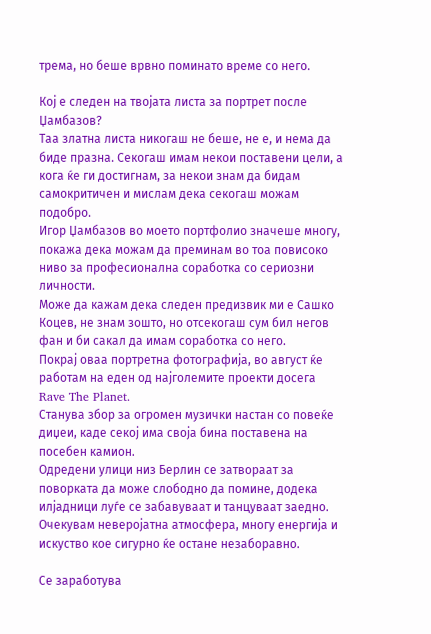трема, но беше врвно поминато време со него.

Кој е следен на твојата листа за портрет после Џамбазов?
Таа златна листа никогаш не беше, не е, и нема да биде празна. Секогаш имам некои поставени цели, а кога ќе ги достигнам, за некои знам да бидам самокритичен и мислам дека секогаш можам подобро.
Игор Џамбазов во моето портфолио значеше многу, покажа дека можам да преминам во тоа повисоко ниво за професионална соработка со сериозни личности.
Може да кажам дека следен предизвик ми е Сашко Коцев, не знам зошто, но отсекогаш сум бил негов фан и би сакал да имам соработка со него.
Покрај оваа портретна фотографија, во август ќе работам на еден од најголемите проекти досега Rave The Planet.
Станува збор за огромен музички настан со повеќе диџеи, каде секој има своја бина поставена на посебен камион.
Одредени улици низ Берлин се затвораат за поворката да може слободно да помине, додека илјадници луѓе се забавуваат и танцуваат заедно.
Очекувам неверојатна атмосфера, многу енергија и искуство кое сигурно ќе остане незаборавно.

Се заработува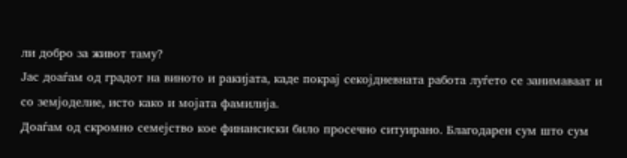ли добро за живот таму?
Јас доаѓам од градот на виното и ракијата, каде покрај секојдневната работа луѓето се занимаваат и со земјоделие, исто како и мојата фамилија.
Доаѓам од скромно семејство кое финансиски било просечно ситуирано. Благодарен сум што сум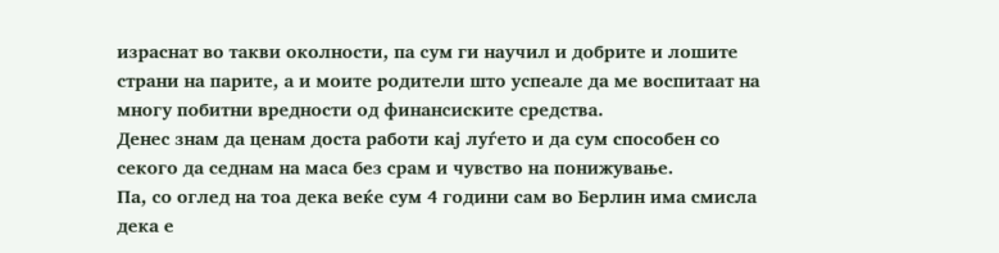израснат во такви околности, па сум ги научил и добрите и лошите страни на парите, а и моите родители што успеале да ме воспитаат на многу побитни вредности од финансиските средства.
Денес знам да ценам доста работи кај луѓето и да сум способен со секого да седнам на маса без срам и чувство на понижување.
Па, со оглед на тоа дека веќе сум 4 години сам во Берлин има смисла дека е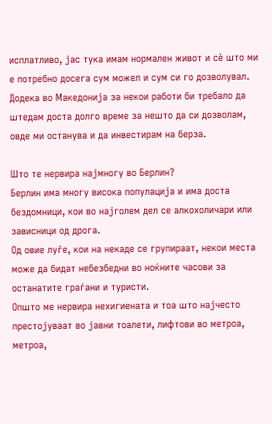исплатливо, јас тука имам нормален живот и сè што ми е потребно досега сум можел и сум си го дозволувал.
Додека во Македонија за некои работи би требало да штедам доста долго време за нешто да си дозволам, овде ми останува и да инвестирам на берза.

Што те нервира најмногу во Берлин?
Берлин има многу висока популација и има доста бездомници, кои во најголем дел се алкохоличари или зависници од дрога.
Од овие луѓе, кои на некаде се групираат, некои места може да бидат небезбедни во ноќните часови за останатите граѓани и туристи.
Општо ме нервира нехигиената и тоа што најчесто престојуваат во јавни тоалети, лифтови во метроа, метроа,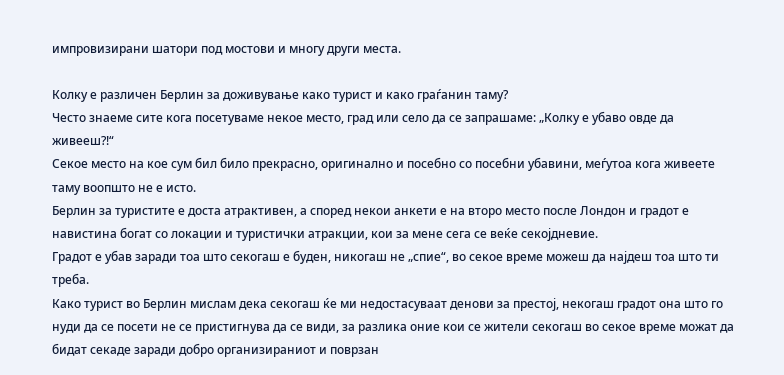импровизирани шатори под мостови и многу други места.

Колку е различен Берлин за доживување како турист и како граѓанин таму?
Често знаеме сите кога посетуваме некое место, град или село да се запрашаме: „Колку е убаво овде да живееш?!“
Секое место на кое сум бил било прекрасно, оригинално и посебно со посебни убавини, меѓутоа кога живеете таму воопшто не е исто.
Берлин за туристите е доста атрактивен, а според некои анкети е на второ место после Лондон и градот е навистина богат со локации и туристички атракции, кои за мене сега се веќе секојдневие.
Градот е убав заради тоа што секогаш е буден, никогаш не „спие“, во секое време можеш да најдеш тоа што ти треба.
Како турист во Берлин мислам дека секогаш ќе ми недостасуваат денови за престој, некогаш градот она што го нуди да се посети не се пристигнува да се види, за разлика оние кои се жители секогаш во секое време можат да бидат секаде заради добро организираниот и поврзан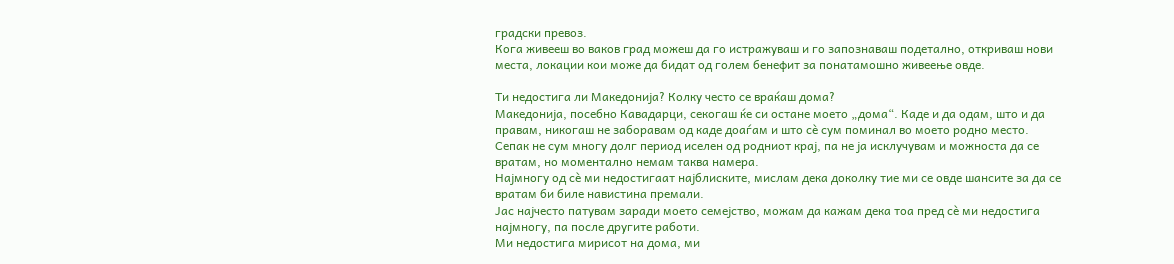градски превоз.
Кога живееш во ваков град можеш да го истражуваш и го запознаваш подетално, откриваш нови места, локации кои може да бидат од голем бенефит за понатамошно живеење овде.

Ти недостига ли Македонија? Колку често се враќаш дома?
Македонија, посебно Кавадарци, секогаш ќе си остане моето „дома“. Каде и да одам, што и да правам, никогаш не заборавам од каде доаѓам и што сè сум поминал во моето родно место.
Сепак не сум многу долг период иселен од родниот крај, па не ја исклучувам и можноста да се вратам, но моментално немам таква намера.
Најмногу од сè ми недостигаат најблиските, мислам дека доколку тие ми се овде шансите за да се вратам би биле навистина премали.
Јас најчесто патувам заради моето семејство, можам да кажам дека тоа пред сè ми недостига најмногу, па после другите работи.
Ми недостига мирисот на дома, ми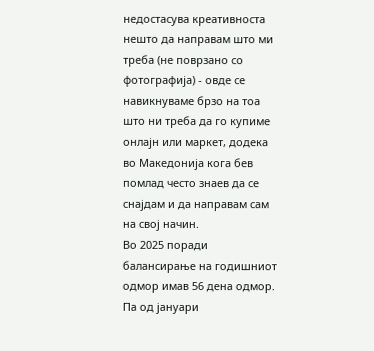недостасува креативноста нешто да направам што ми треба (не поврзано со фотографија) - овде се навикнуваме брзо на тоа што ни треба да го купиме онлајн или маркет, додека во Македонија кога бев помлад често знаев да се снајдам и да направам сам на свој начин.
Во 2025 поради балансирање на годишниот одмор имав 56 дена одмор. Па од јануари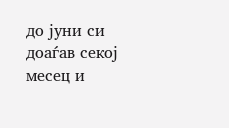до јуни си доаѓав секој месец и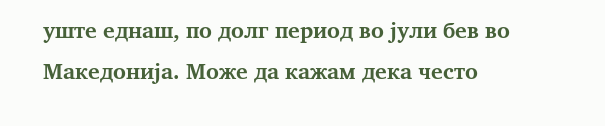уште еднаш, по долг период во јули бев во Македонија. Може да кажам дека често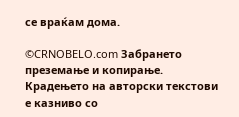се враќам дома.

©CRNOBELO.com Забрането преземање и копирање. Крадењето на авторски текстови е казниво со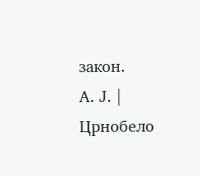закон.
А. Ј. | Црнобело